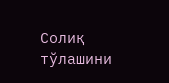Солиқ тўлашини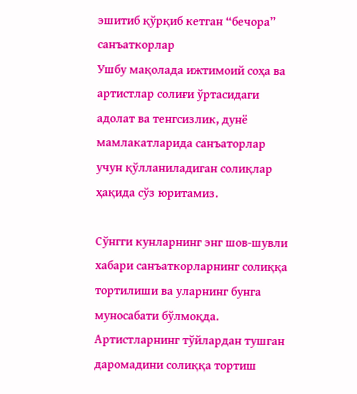эшитиб қўрқиб кетган “бечора” санъаткорлар
Ушбу мақолада ижтимоий соҳа ва артистлар солиғи ўртасидаги адолат ва тенгсизлик, дунё мамлакатларида санъаторлар учун қўлланиладиган солиқлар ҳақида сўз юритамиз.

Сўнгги кунларнинг энг шов-шувли хабари санъаткорларнинг солиққа тортилиши ва уларнинг бунга муносабати бўлмоқда. Артистларнинг тўйлардан тушган даромадини солиққа тортиш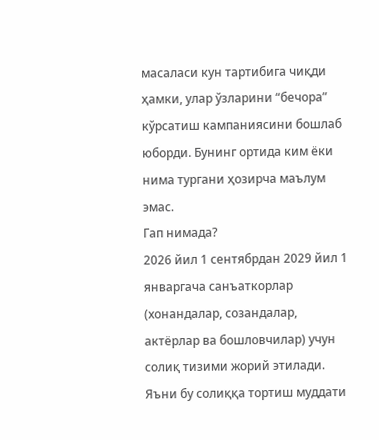масаласи кун тартибига чиқди ҳамки, улар ўзларини “бечора” кўрсатиш кампаниясини бошлаб юборди. Бунинг ортида ким ёки нима тургани ҳозирча маълум эмас.
Гап нимада?
2026 йил 1 сентябрдан 2029 йил 1 январгача санъаткорлар (хонандалар, созандалар, актёрлар ва бошловчилар) учун солиқ тизими жорий этилади. Яъни бу солиққа тортиш муддати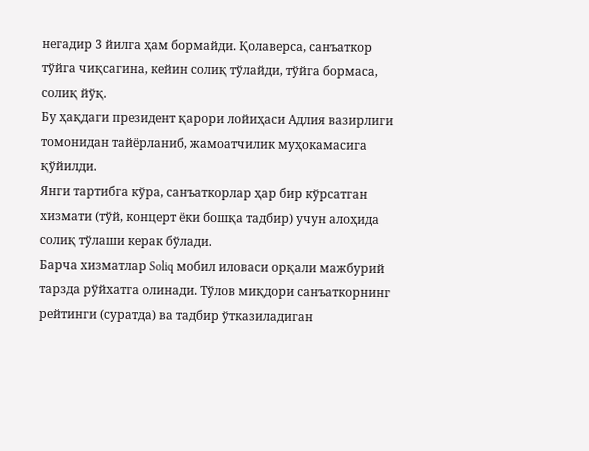негадир 3 йилга ҳам бормайди. Қолаверса, санъаткор тўйга чиқсагина, кейин солиқ тўлайди, тўйга бормаса, солиқ йўқ.
Бу ҳақдаги президент қарори лойиҳаси Адлия вазирлиги томонидан тайёрланиб, жамоатчилик муҳокамасига қўйилди.
Янги тартибга кўра, санъаткорлар ҳар бир кўрсатган хизмати (тўй, концерт ёки бошқа тадбир) учун алоҳида солиқ тўлаши керак бўлади.
Барча хизматлар Soliq мобил иловаси орқали мажбурий тарзда рўйхатга олинади. Тўлов миқдори санъаткорнинг рейтинги (суратда) ва тадбир ўтказиладиган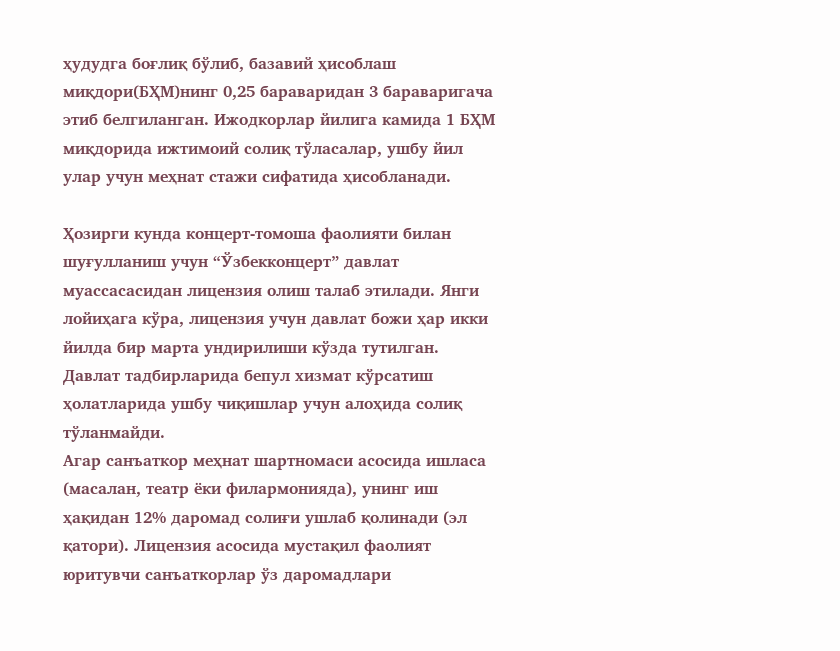ҳудудга боғлиқ бўлиб, базавий ҳисоблаш миқдори(БҲМ)нинг 0,25 бараваридан 3 бараваригача этиб белгиланган. Ижодкорлар йилига камида 1 БҲМ миқдорида ижтимоий солиқ тўласалар, ушбу йил улар учун меҳнат стажи сифатида ҳисобланади.

Ҳозирги кунда концерт-томоша фаолияти билан шуғулланиш учун “Ўзбекконцерт” давлат муассасасидан лицензия олиш талаб этилади. Янги лойиҳага кўра, лицензия учун давлат божи ҳар икки йилда бир марта ундирилиши кўзда тутилган. Давлат тадбирларида бепул хизмат кўрсатиш ҳолатларида ушбу чиқишлар учун алоҳида солиқ тўланмайди.
Агар санъаткор меҳнат шартномаси асосида ишласа (масалан, театр ёки филармонияда), унинг иш ҳақидан 12% даромад солиғи ушлаб қолинади (эл қатори). Лицензия асосида мустақил фаолият юритувчи санъаткорлар ўз даромадлари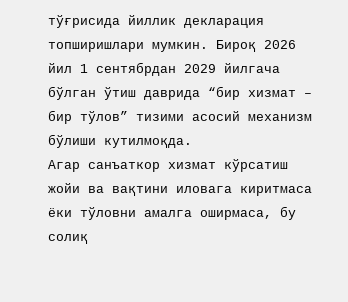тўғрисида йиллик декларация топширишлари мумкин. Бироқ 2026 йил 1 сентябрдан 2029 йилгача бўлган ўтиш даврида “бир хизмат – бир тўлов” тизими асосий механизм бўлиши кутилмоқда.
Агар санъаткор хизмат кўрсатиш жойи ва вақтини иловага киритмаса ёки тўловни амалга оширмаса, бу солиқ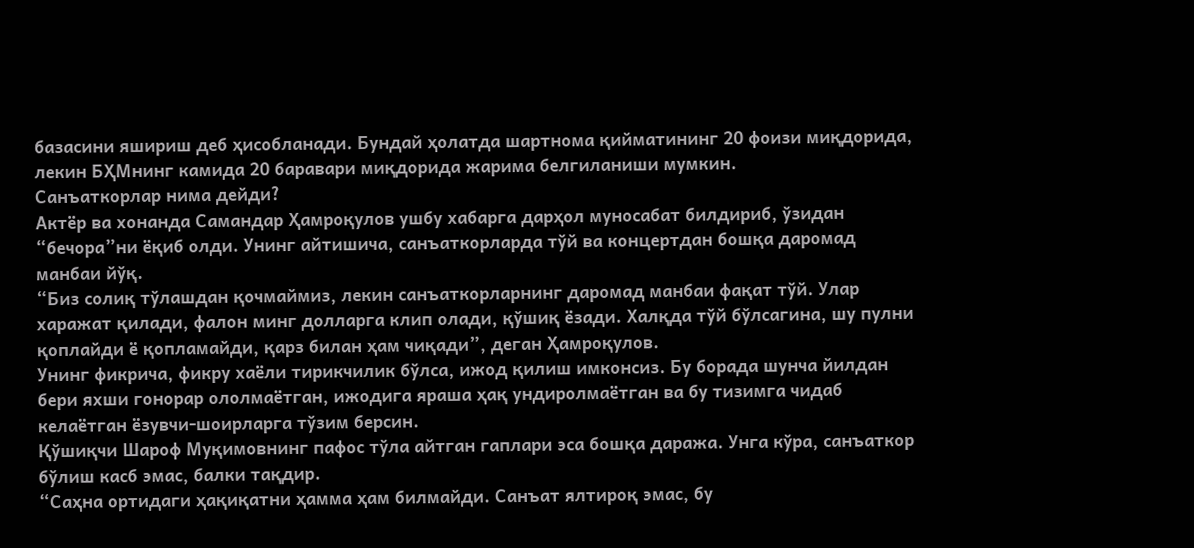базасини яшириш деб ҳисобланади. Бундай ҳолатда шартнома қийматининг 20 фоизи миқдорида, лекин БҲМнинг камида 20 баравари миқдорида жарима белгиланиши мумкин.
Санъаткорлар нима дейди?
Актёр ва хонанда Самандар Ҳамроқулов ушбу хабарга дарҳол муносабат билдириб, ўзидан “бечора”ни ёқиб олди. Унинг айтишича, санъаткорларда тўй ва концертдан бошқа даромад манбаи йўқ.
“Биз солиқ тўлашдан қочмаймиз, лекин санъаткорларнинг даромад манбаи фақат тўй. Улар харажат қилади, фалон минг долларга клип олади, қўшиқ ёзади. Халқда тўй бўлсагина, шу пулни қоплайди ё қопламайди, қарз билан ҳам чиқади”, деган Ҳамроқулов.
Унинг фикрича, фикру хаёли тирикчилик бўлса, ижод қилиш имконсиз. Бу борада шунча йилдан бери яхши гонорар ололмаётган, ижодига яраша ҳақ ундиролмаётган ва бу тизимга чидаб келаётган ёзувчи-шоирларга тўзим берсин.
Қўшиқчи Шароф Муқимовнинг пафос тўла айтган гаплари эса бошқа даража. Унга кўра, санъаткор бўлиш касб эмас, балки тақдир.
“Саҳна ортидаги ҳақиқатни ҳамма ҳам билмайди. Санъат ялтироқ эмас, бу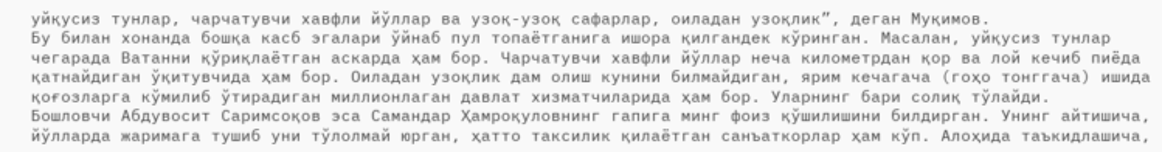уйқусиз тунлар, чарчатувчи хавфли йўллар ва узоқ-узоқ сафарлар, оиладан узоқлик”, деган Муқимов.
Бу билан хонанда бошқа касб эгалари ўйнаб пул топаётганига ишора қилгандек кўринган. Масалан, уйқусиз тунлар чегарада Ватанни қўриқлаётган аскарда ҳам бор. Чарчатувчи хавфли йўллар неча километрдан қор ва лой кечиб пиёда қатнайдиган ўқитувчида ҳам бор. Оиладан узоқлик дам олиш кунини билмайдиган, ярим кечагача (гоҳо тонггача) ишида қоғозларга кўмилиб ўтирадиган миллионлаган давлат хизматчиларида ҳам бор. Уларнинг бари солиқ тўлайди.
Бошловчи Абдувосит Саримсоқов эса Самандар Ҳамроқуловнинг гапига минг фоиз қўшилишини билдирган. Унинг айтишича, йўлларда жаримага тушиб уни тўлолмай юрган, ҳатто таксилик қилаётган санъаткорлар ҳам кўп. Алоҳида таъкидлашича,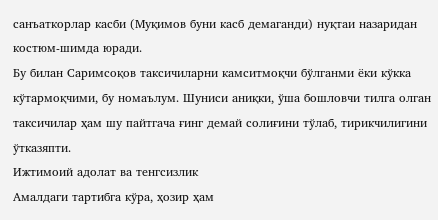санъаткорлар касби (Муқимов буни касб демаганди) нуқтаи назаридан костюм-шимда юради.
Бу билан Саримсоқов таксичиларни камситмоқчи бўлганми ёки кўкка кўтармоқчими, бу номаълум. Шуниси аниқки, ўша бошловчи тилга олган таксичилар ҳам шу пайтгача ғинг демай солиғини тўлаб, тирикчилигини ўтказяпти.
Ижтимоий адолат ва тенгсизлик
Амалдаги тартибга кўра, ҳозир ҳам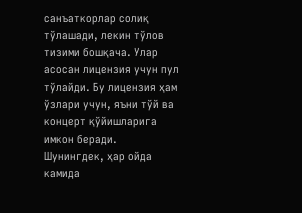санъаткорлар солиқ тўлашади, лекин тўлов тизими бошқача. Улар асосан лицензия учун пул тўлайди. Бу лицензия ҳам ўзлари учун, яъни тўй ва концерт қўйишларига имкон беради.
Шунингдек, ҳар ойда камида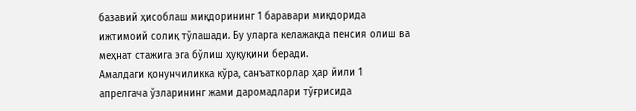базавий ҳисоблаш миқдорининг 1 баравари миқдорида ижтимоий солиқ тўлашади. Бу уларга келажакда пенсия олиш ва меҳнат стажига эга бўлиш ҳуқуқини беради.
Амалдаги қонунчиликка кўра, санъаткорлар ҳар йили 1 апрелгача ўзларининг жами даромадлари тўғрисида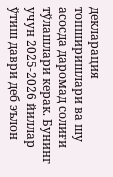декларация топширишлари ва шу асосда даромад солиғи тўлашлари керак. Бунинг учун 2025-2026 йиллар ўтиш даври деб эълон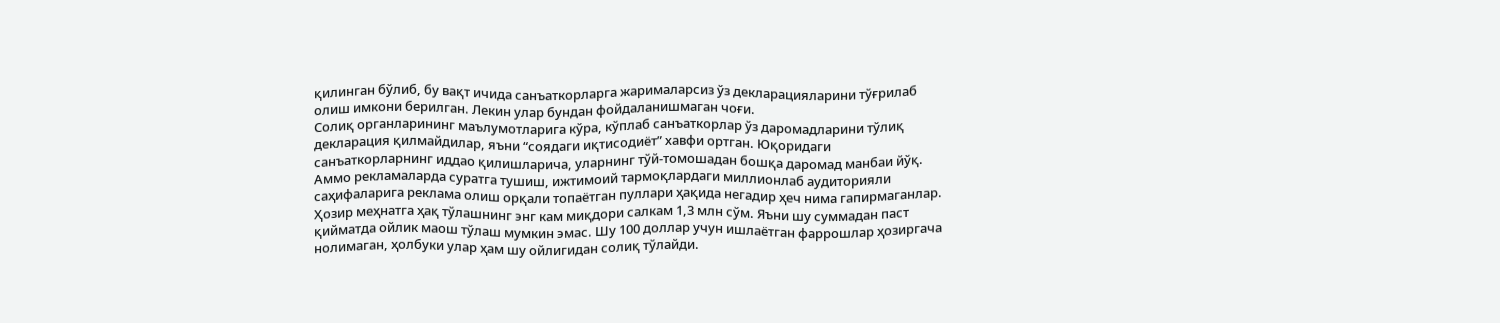қилинган бўлиб, бу вақт ичида санъаткорларга жарималарсиз ўз декларацияларини тўғрилаб олиш имкони берилган. Лекин улар бундан фойдаланишмаган чоғи.
Солиқ органларининг маълумотларига кўра, кўплаб санъаткорлар ўз даромадларини тўлиқ декларация қилмайдилар, яъни “соядаги иқтисодиёт” хавфи ортган. Юқоридаги санъаткорларнинг иддао қилишларича, уларнинг тўй-томошадан бошқа даромад манбаи йўқ. Аммо рекламаларда суратга тушиш, ижтимоий тармоқлардаги миллионлаб аудиторияли саҳифаларига реклама олиш орқали топаётган пуллари ҳақида негадир ҳеч нима гапирмаганлар.
Ҳозир меҳнатга ҳақ тўлашнинг энг кам миқдори салкам 1,3 млн сўм. Яъни шу суммадан паст қийматда ойлик маош тўлаш мумкин эмас. Шу 100 доллар учун ишлаётган фаррошлар ҳозиргача нолимаган, ҳолбуки улар ҳам шу ойлигидан солиқ тўлайди.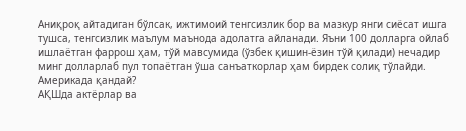Аниқроқ айтадиган бўлсак, ижтимоий тенгсизлик бор ва мазкур янги сиёсат ишга тушса, тенгсизлик маълум маънода адолатга айланади. Яъни 100 долларга ойлаб ишлаётган фаррош ҳам, тўй мавсумида (ўзбек қишин-ёзин тўй қилади) нечадир минг долларлаб пул топаётган ўша санъаткорлар ҳам бирдек солиқ тўлайди.
Америкада қандай?
АҚШда актёрлар ва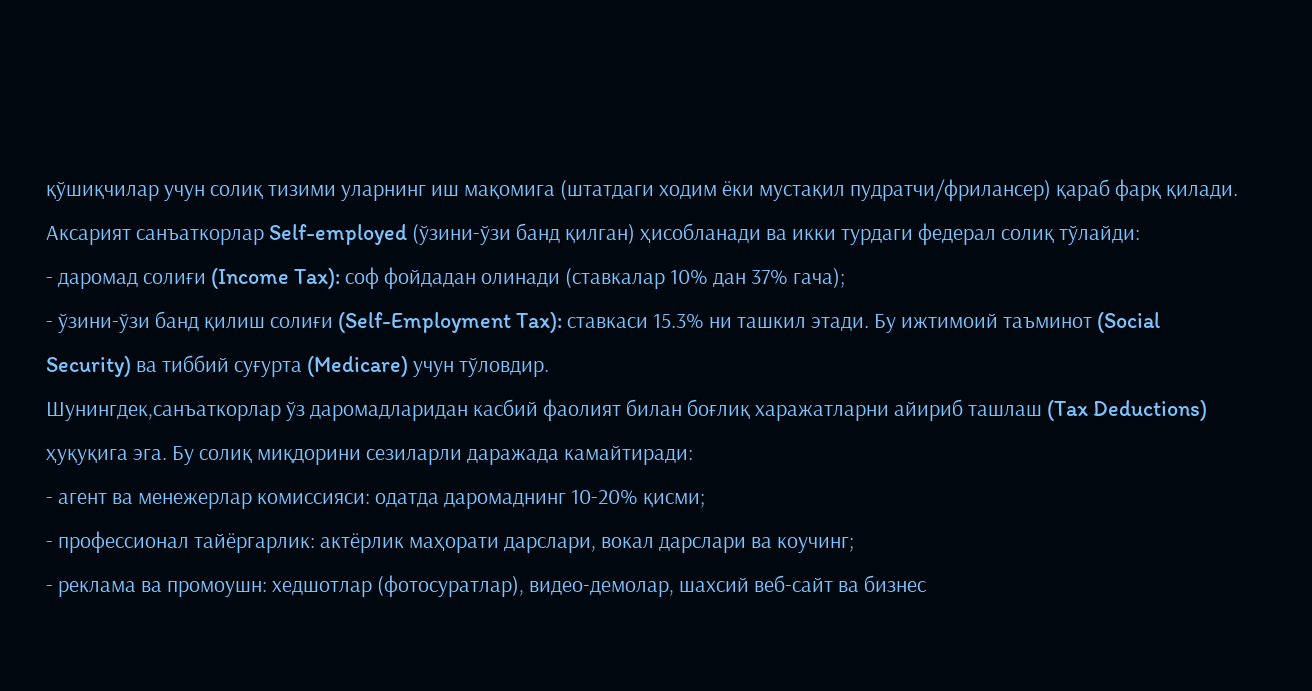қўшиқчилар учун солиқ тизими уларнинг иш мақомига (штатдаги ходим ёки мустақил пудратчи/фрилансер) қараб фарқ қилади. Аксарият санъаткорлар Self-employed (ўзини-ўзи банд қилган) ҳисобланади ва икки турдаги федерал солиқ тўлайди:
- даромад солиғи (Income Tax): соф фойдадан олинади (ставкалар 10% дан 37% гача);
- ўзини-ўзи банд қилиш солиғи (Self-Employment Tax): ставкаси 15.3% ни ташкил этади. Бу ижтимоий таъминот (Social Security) ва тиббий суғурта (Medicare) учун тўловдир.
Шунингдек,санъаткорлар ўз даромадларидан касбий фаолият билан боғлиқ харажатларни айириб ташлаш (Tax Deductions) ҳуқуқига эга. Бу солиқ миқдорини сезиларли даражада камайтиради:
- агент ва менежерлар комиссияси: одатда даромаднинг 10-20% қисми;
- профессионал тайёргарлик: актёрлик маҳорати дарслари, вокал дарслари ва коучинг;
- реклама ва промоушн: хедшотлар (фотосуратлар), видео-демолар, шахсий веб-сайт ва бизнес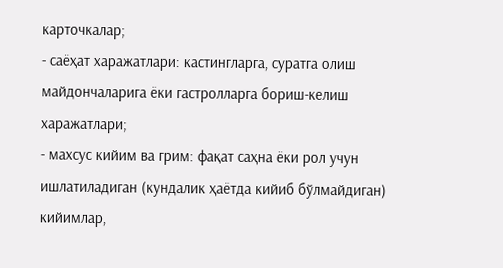карточкалар;
- саёҳат харажатлари: кастингларга, суратга олиш майдончаларига ёки гастролларга бориш-келиш харажатлари;
- махсус кийим ва грим: фақат саҳна ёки рол учун ишлатиладиган (кундалик ҳаётда кийиб бўлмайдиган) кийимлар,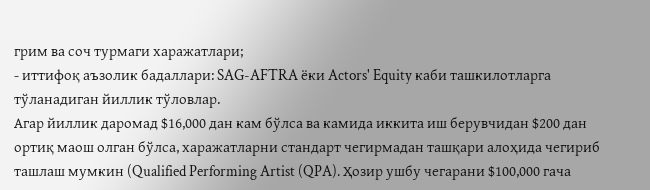грим ва соч турмаги харажатлари;
- иттифоқ аъзолик бадаллари: SAG-AFTRA ёки Actors' Equity каби ташкилотларга тўланадиган йиллик тўловлар.
Агар йиллик даромад $16,000 дан кам бўлса ва камида иккита иш берувчидан $200 дан ортиқ маош олган бўлса, харажатларни стандарт чегирмадан ташқари алоҳида чегириб ташлаш мумкин (Qualified Performing Artist (QPA). Ҳозир ушбу чегарани $100,000 гача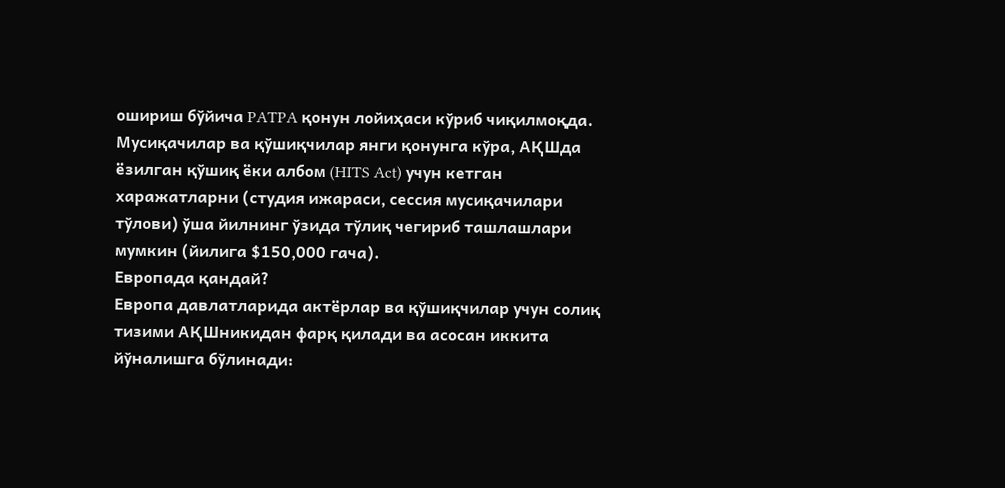ошириш бўйича PATPA қонун лойиҳаси кўриб чиқилмоқда.
Мусиқачилар ва қўшиқчилар янги қонунга кўра, АҚШда ёзилган қўшиқ ёки албом (HITS Act) учун кетган харажатларни (студия ижараси, сессия мусиқачилари тўлови) ўша йилнинг ўзида тўлиқ чегириб ташлашлари мумкин (йилига $150,000 гача).
Европада қандай?
Европа давлатларида актёрлар ва қўшиқчилар учун солиқ тизими АҚШникидан фарқ қилади ва асосан иккита йўналишга бўлинади: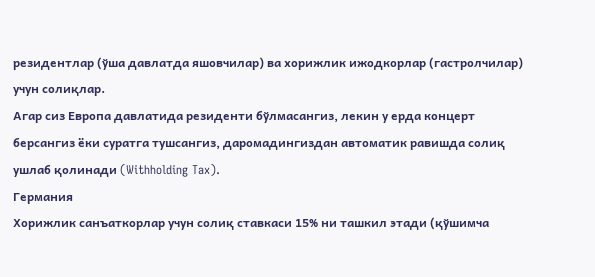резидентлар (ўша давлатда яшовчилар) ва хорижлик ижодкорлар (гастролчилар) учун солиқлар.
Агар сиз Европа давлатида резиденти бўлмасангиз, лекин у ерда концерт берсангиз ёки суратга тушсангиз, даромадингиздан автоматик равишда солиқ ушлаб қолинади (Withholding Tax).
Германия
Хорижлик санъаткорлар учун солиқ ставкаси 15% ни ташкил этади (қўшимча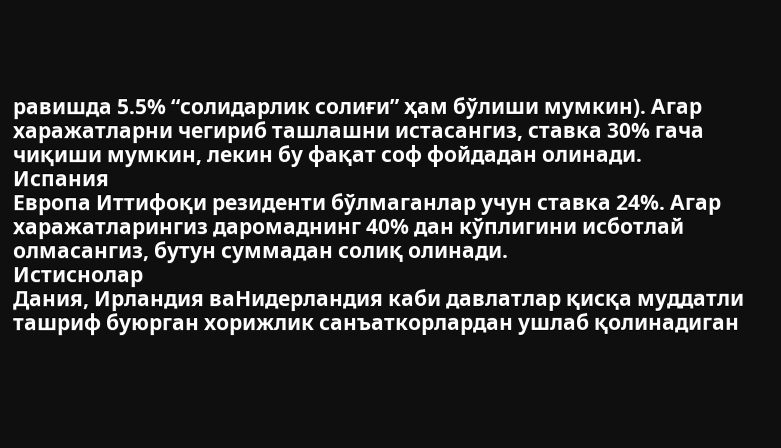равишда 5.5% “солидарлик солиғи” ҳам бўлиши мумкин). Агар харажатларни чегириб ташлашни истасангиз, ставка 30% гача чиқиши мумкин, лекин бу фақат соф фойдадан олинади.
Испания
Европа Иттифоқи резиденти бўлмаганлар учун ставка 24%. Агар харажатларингиз даромаднинг 40% дан кўплигини исботлай олмасангиз, бутун суммадан солиқ олинади.
Истиснолар
Дания, Ирландия ваНидерландия каби давлатлар қисқа муддатли ташриф буюрган хорижлик санъаткорлардан ушлаб қолинадиган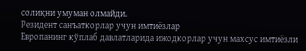солиқни умуман олмайди.
Резидент санъаткорлар учун имтиёзлар
Европанинг кўплаб давлатларида ижодкорлар учун махсус имтиёзли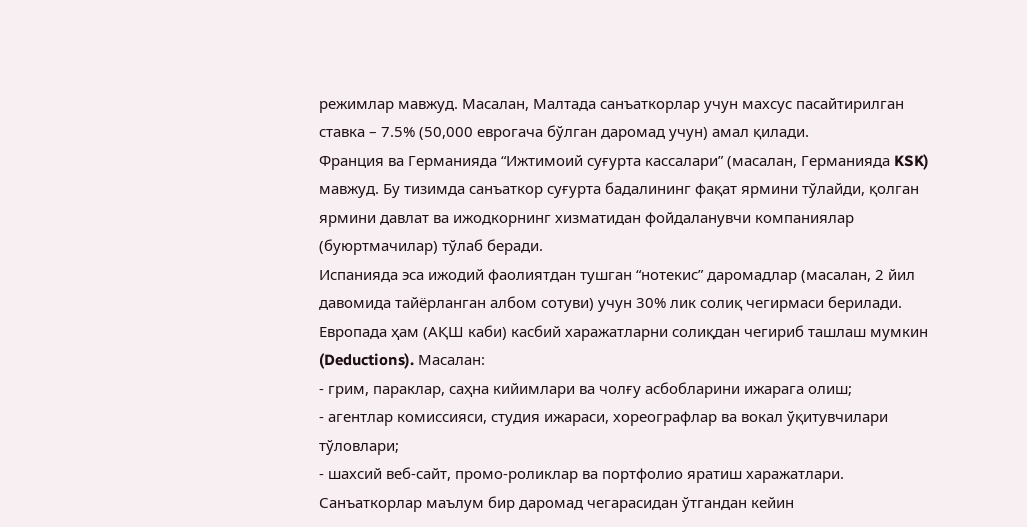режимлар мавжуд. Масалан, Малтада санъаткорлар учун махсус пасайтирилган ставка – 7.5% (50,000 еврогача бўлган даромад учун) амал қилади.
Франция ва Германияда “Ижтимоий суғурта кассалари” (масалан, Германияда KSK) мавжуд. Бу тизимда санъаткор суғурта бадалининг фақат ярмини тўлайди, қолган ярмини давлат ва ижодкорнинг хизматидан фойдаланувчи компаниялар (буюртмачилар) тўлаб беради.
Испанияда эса ижодий фаолиятдан тушган “нотекис” даромадлар (масалан, 2 йил давомида тайёрланган албом сотуви) учун 30% лик солиқ чегирмаси берилади.
Европада ҳам (АҚШ каби) касбий харажатларни солиқдан чегириб ташлаш мумкин (Deductions). Масалан:
- грим, параклар, саҳна кийимлари ва чолғу асбобларини ижарага олиш;
- агентлар комиссияси, студия ижараси, хореографлар ва вокал ўқитувчилари тўловлари;
- шахсий веб-сайт, промо-роликлар ва портфолио яратиш харажатлари.
Санъаткорлар маълум бир даромад чегарасидан ўтгандан кейин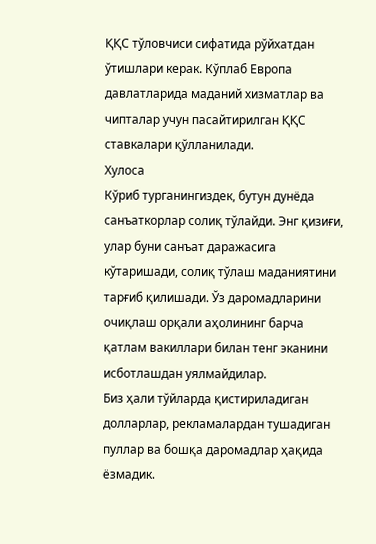ҚҚС тўловчиси сифатида рўйхатдан ўтишлари керак. Кўплаб Европа давлатларида маданий хизматлар ва чипталар учун пасайтирилган ҚҚС ставкалари қўлланилади.
Хулоса
Кўриб турганингиздек, бутун дунёда санъаткорлар солиқ тўлайди. Энг қизиғи, улар буни санъат даражасига кўтаришади, солиқ тўлаш маданиятини тарғиб қилишади. Ўз даромадларини очиқлаш орқали аҳолининг барча қатлам вакиллари билан тенг эканини исботлашдан уялмайдилар.
Биз ҳали тўйларда қистириладиган долларлар, рекламалардан тушадиган пуллар ва бошқа даромадлар ҳақида ёзмадик.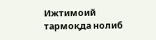Ижтимоий тармоқда нолиб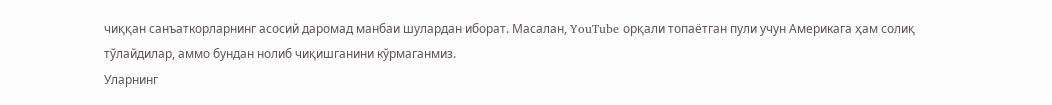чиққан санъаткорларнинг асосий даромад манбаи шулардан иборат. Масалан, YouTube орқали топаётган пули учун Америкага ҳам солиқ тўлайдилар, аммо бундан нолиб чиқишганини кўрмаганмиз.
Уларнинг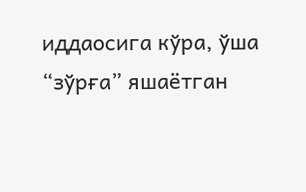иддаосига кўра, ўша “зўрға” яшаётган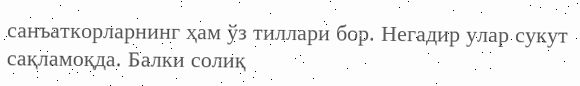санъаткорларнинг ҳам ўз тиллари бор. Негадир улар сукут сақламоқда. Балки солиқ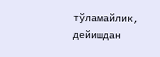тўламайлик, дейишдан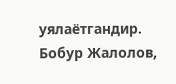уялаётгандир.
Бобур Жалолов,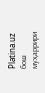Platina.uz бош муҳаррири